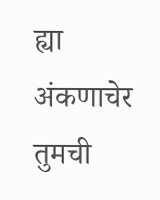ह्या अंकणाचेर तुमची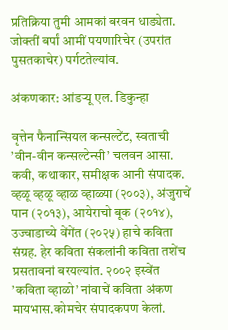प्रतिक्रिया तुमी आमकां बरवन धाड्येता. जोक्तीं बर्पां आमीं पयणारिचेर (उपरांत पुसतकाचेर) पर्गटतेल्यांव.

अंकण‌कार: आंडऱ्यू एल. डिकुन्हा

वृत्तेन फैनान्सियल कन्सल्टेंट, स्वताची ’वीन-वीन कन्सल्टेन्सी’ चलवन आसा. कवी, कथाकार, समीक्षक आनी संपादक. व्हळू व्हळू व्हाळ व्हाळ्या (२००३), अंजुराचें पान (२०१३), आयेराचो बूक (२०१४), उज्वाडाच्ये वेंगेंत (२०२५) हाचे कविता संग्रह. हेर कविता संकलांनी कविता तशेंच प्रसतावनां बरयल्यांत. २००२ इस्वेंत ’कविता व्हाळो’ नांवाचें कविता अंकण माय‌भास.कोम‌चेर संपादक‌पण केलां.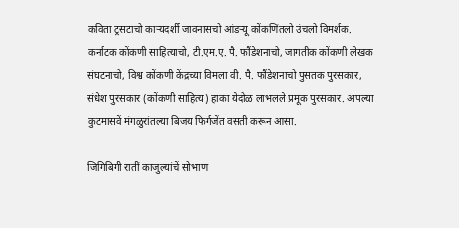कविता ट्रसटाचो काऱ्यदर्शी जावनासचो आंडऱ्यू कोंकणिंतलो उंचलो विमर्शक. कर्नाटक कोंकणी साहित्याचो, टी.एम.ए. पै. फौंडेशनाचो, जागतीक कोंकणी लेखक संघटनाचो, विश्व कोंकणी केंद्रच्या विमला वी. पै. फौंडेशनाचो पुसतक पुरसकार, संधेश पुरसकार (कोंकणी साहित्य) हाका येदोळ लाभलले प्रमूक पुरसकार. अपल्या कुटमासवें मंगळुरांतल्या बिजय फिर्गजेंत वसती करून आसा.

जिगिबिगी रातीं काजुल्यांचें सोभाण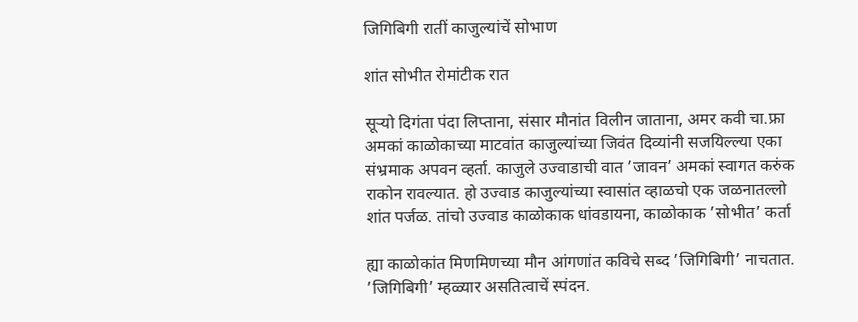जिगिबिगी रातीं काजुल्यांचें सोभाण

शांत सोभीत रोमांटीक रात

सूऱ्यो दिगंता पंदा लिप्ताना, संसार मौनांत विलीन जाताना, अमर कवी चा.फ्रा अमकां काळोकाच्या माटवांत काजुल्यांच्या जिवंत दिव्यांनी सजयिल्ल्या एका संभ्रमाक अपवन व्हर्ता. काजुले उज्वाडाची वात ’जावन’ अमकां स्वागत करुंक राकोन रावल्यात. हो उज्वाड काजुल्यांच्या स्वासांत व्हाळचो एक जळनातल्लो शांत पर्जळ. तांचो उज्वाड काळोकाक धांवडायना, काळोकाक ’सोभीत’ कर्ता

ह्या काळोकांत मिणमिणच्या मौन आंगणांत कविचे सब्द ’जिगिबिगी’ नाचतात. ’जिगिबिगी’ म्हळ्यार असतित्वाचें स्पंदन.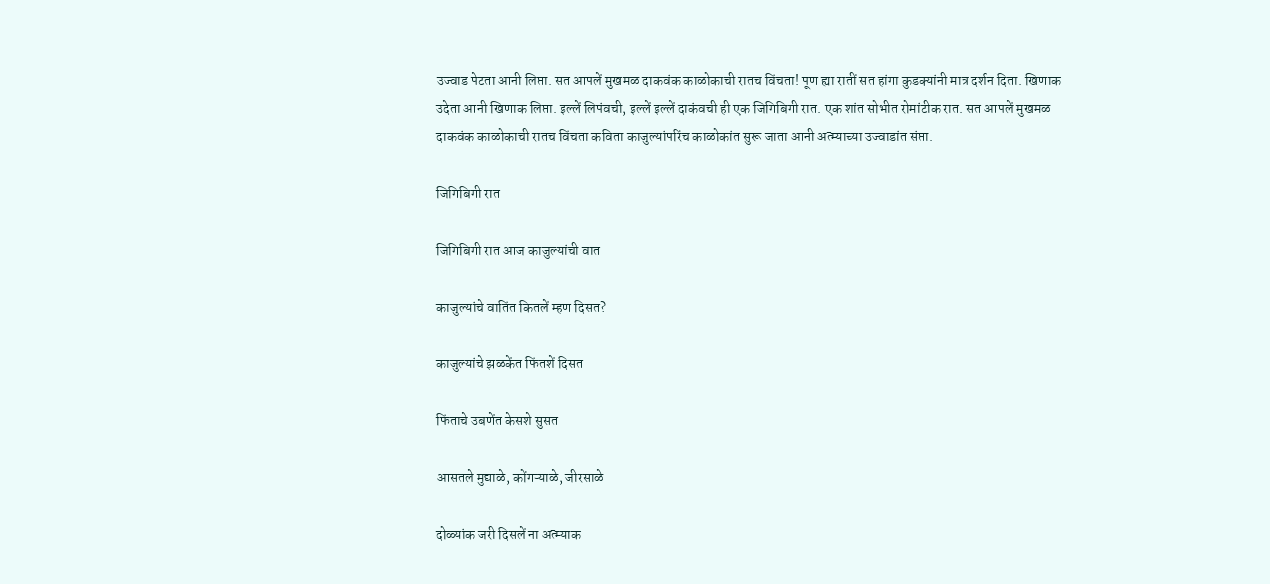उज्वाड पेटता आनी लिप्ता. सत आपलें मुखमळ दाकवंक काळोकाची रात‌च विंचता! पूण ह्या रातीं सत हांगा कुडक्यांनी मात्र दर्शन दिता. खिणाक उदेता आनी खिणाक लिप्ता. इल्लें लिपंवची, इल्लें इल्लें दाकंवची ही एक जिगिबिगी रात. एक शांत सोभीत रोमांटीक रात. सत आपलें मुखमळ दाकवंक काळोकाची रात‌च विंचता कविता काजुल्यांपरिंच काळोकांत सुरू जाता आनी अत्म्याच्या उज्वाडांत संप्ता.

जिगिबिगी रात

जिगिबिगी रात आज काजुल्यांची वात

काजुल्यांचे वातिंत कितलें म्हण दिसत?

काजुल्यांचे झळकेंत फिंत‌शें दिसत

फिंताचे उबणेंत केस‌शे सुसत

आसतले मुद्याळे, कोंगऱ्याळे, जीर‍साळे

दोळ्यांक जरी दिसलें ना अत्म्याक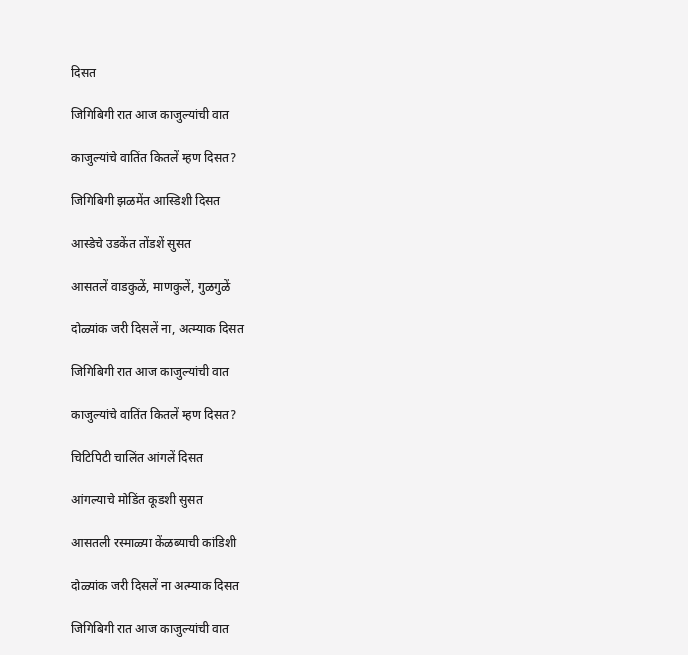दिसत

जिगिबिगी रात आज काजुल्यांची वात

काजुल्यांचे वातिंत कितलें म्हण दिसत?

जिगिबिगी झळमेंत आस्डिशी दिसत

आस्डेचे उडकेंत तोंड‌शें सुसत

आसतलें वाडकुळें, माणकुलें, गुळगुळें

दोळ्यांक जरी दिसलें ना, अत्म्याक दिसत

जिगिबिगी रात आज काजुल्यांची वात

काजुल्यांचे वातिंत कितलें म्हण दिसत?

चिटिपिटी चालिंत आंगलें दिसत

आंगल्याचे मोडिंत कूड‌शी सुसत

आसतली रस्माळ्या केंळब्याची कांडिशी

दोळ्यांक जरी दिसलें ना अत्म्याक दिसत

जिगिबिगी रात आज काजुल्यांची वात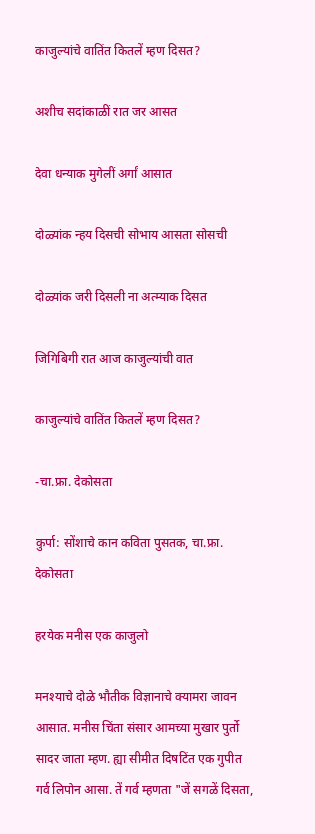काजुल्यांचे वातिंत कितलें म्हण दिसत?

अशीच सदांकाळीं रात जर आसत

देवा धन्याक मुगेलीं अर्गां आसात

दोळ्यांक न्हय दिसची सोभाय आसता सोसची

दोळ्यांक जरी दिसली ना अत्म्याक दिसत

जिगिबिगी रात आज काजुल्यांची वात

काजुल्यांचे वातिंत कितलें म्हण दिसत?

-चा.फ्रा. देकोसता

कुर्पा: सोंशाचे कान कविता पुसतक, चा.फ्रा. देकोसता

हर‍येक मनीस एक काजुलो

मनश्याचे दोळे भौतीक विज्ञानाचे क्यामरा जावन आसात. मनीस चिंता संसार आमच्या मुखार पुर्तो सादर जाता म्हण. ह्या सीमीत दिषटिंत एक गुपीत गर्व लिपोन आसा. तें गर्व म्हणता "जें सगळें दिसता,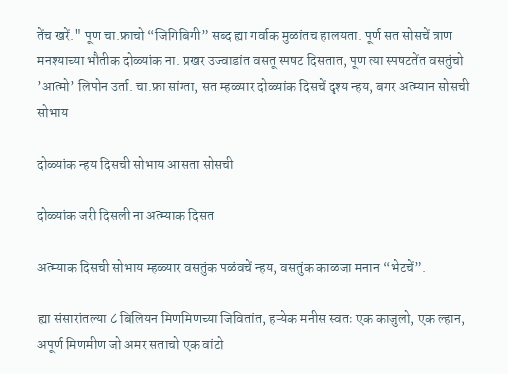तेंच खरें." पूण चा.फ्राचो “जिगिबिगी” सब्द ह्या गर्वाक मुळांत‌च हालयता. पूर्ण सत सोसचें त्राण मनश्याच्या भौतीक दोळ्यांक ना. प्रखर उज्वाडांत वसतू स्पषट दिसतात, पूण त्या स्पषटतेंत वसतुंचो ’आत्मो’ लिपोन उर्ता. चा.फ्रा सांग्ता, सत म्हळ्यार दोळ्यांक दिसचें दृश्य न्हय, बगर अत्म्यान सोसची सोभाय

दोळ्यांक न्हय दिसची सोभाय आसता सोसची

दोळ्यांक जरी दिसली ना अत्म्याक दिसत

अत्म्याक दिसची सोभाय म्हळ्यार वसतुंक पळंवचें न्हय, वसतुंक काळजा मनान “भेटचें”.

ह्या संसारांतल्या ८ बिलियन मिणमिणच्या जिवितांत, हऱ्येक मनीस स्वतः एक काजुलो, एक ल्हान, अपूर्ण मिणमीण जो अमर सताचो एक वांटो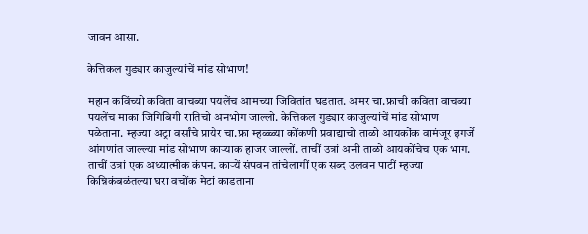जावन आसा.

केत्तिकल गुड्यार काजुल्यांचें मांड सोभाण!

महान कविंच्यो कविता वाचब्या पयलेंच आमच्या जिवितांत घडतात. अमर चा.फ्राची कविता वाचब्या पयलेंच माका जिगिबिगी रातिचो अनभोग जाल्लो. केत्तिकल गुड्यार काजुल्यांचें मांड सोभाण पळेताना. म्हज्या अट्रा वर्सांचे प्रायेर चा.फ्रा म्हळ्ळ्या कोंकणी प्रवाद्याचो ताळो आयकोंक वामंजूर इगर्जे आंगणांत जाल्ल्या मांड सोभाण काऱ्याक हाजर जाल्लों. ताचीं उत्रां अनी ताळो आयकोंचेच एक भाग. ताचीं उत्रां एक अध्यात्मीक कंपन. काऱ्यें संपवन तांचेलागीं एक सब्द उलवन पाटीं म्हज्या किन्निकंबळंतल्या घरा वचोंक मेटां काडताना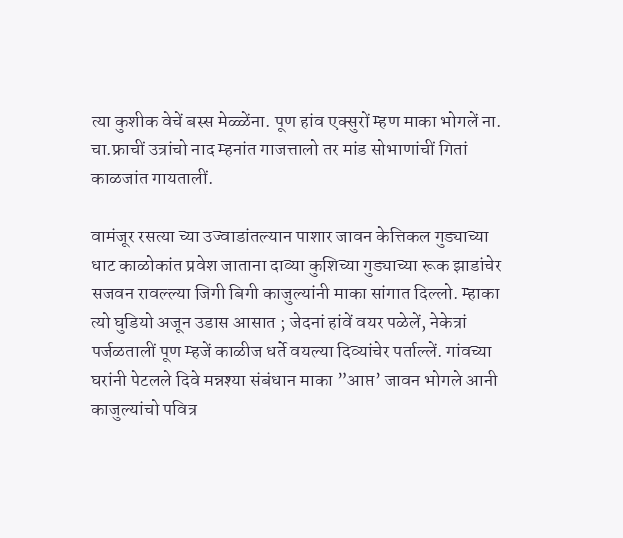त्या कुशीक वेचें बस्स मेळ्ळेंना. पूण हांव एक्सुरों म्हण माका भोगलें ना. चा.फ्राचीं उत्रांचो नाद म्हनांत गाजत्तालो तर मांड सोभाणांचीं गितां काळजांत गायतालीं.

वामंजूर रसत्या च्या उज्वाडांतल्यान पाशार जावन केत्तिकल गुड्याच्या धाट काळोकांत प्रवेश जाताना दाव्या कुशिच्या गुड्याच्या रूक झाडांचेर सजवन रावल्ल्या जिगी बिगी काजुल्यांनी माका सांगात दिल्लो. म्हाका त्यो घुडियो अजून उडास आसात ; जेदनां हांवें वयर पळेलें, नेकेत्रां पर्जळतालीं पूण म्हजें काळीज धर्ते वयल्या दिव्यांचेर पर्ताल्लें. गांवच्या घरांनी पेटलले दिवे मन्नश्या संबंधान माका ”आप्त’ जावन भोगले आनी काजुल्यांचो पवित्र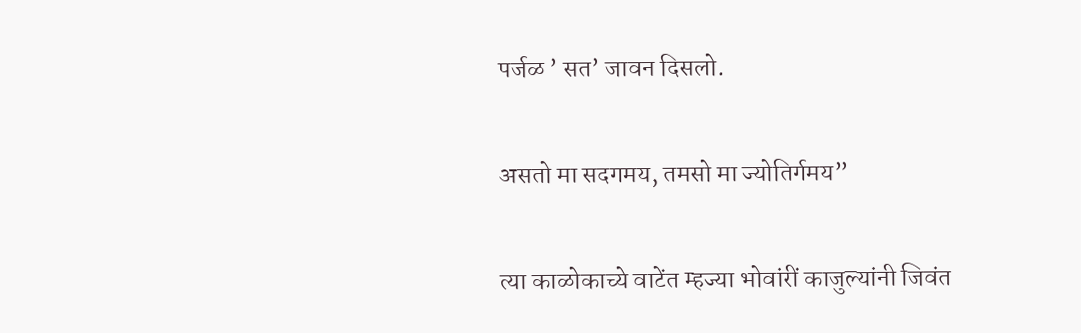पर्जळ ’ सत’ जावन दिसलो.

असतो मा सदगमय, तमसो मा ज्योतिर्गमय”

त्या काळोकाच्ये वाटेंत म्हज्या भोवांरीं काजुल्यांनी जिवंत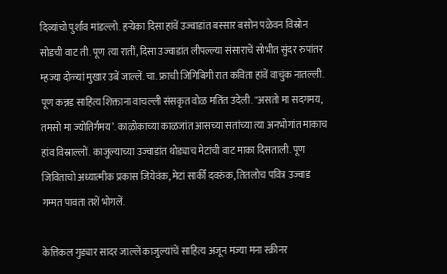दिव्यांचो पुर्शांव मांड‌ल्लो. हऱ्येका दिसा हांवें उज्वाडांत बस्सार बसोन पळेवन विस्रोन सोडची वाट ती. पूण त्या रातीं, दिसा उज्वाडांत लीप‌ल्ल्या संसाराचें सोभीत सुंदर रुपांतर म्हज्या दोळ्यां मुखार उबें जाल्लें. चा. फ्राची जिगिबिगी रात कविता हांवें वाचुंक नातल्ली. पूण कन्नड साहित्य शिक्ताना वाच‌ल्ली संसकृत वोळ मतिंत उदेली. "असतो मा सदगमय, तमसो मा ज्योतिर्गमय’. काळोकाच्या काळजांत आसच्या सतांच्या त्या अनभोगांत माकाच हांव विस्राल्लों. काजुल्याच्या उज्वाडांत थोड्याच मेटांची वाट माका दिसताली. पूण जिविताचो अध्यात्मीक प्रकास जियेवंक, मेटां सार्कीं दवरुंक, तितलोच पवित्र उज्वाड गम्मत पावता तशें भोगलें.

केत्तिकल गुड्यार सादर जाल्लें काजुल्यांचें साहित्य अजून मज्या मना स्क्रीनर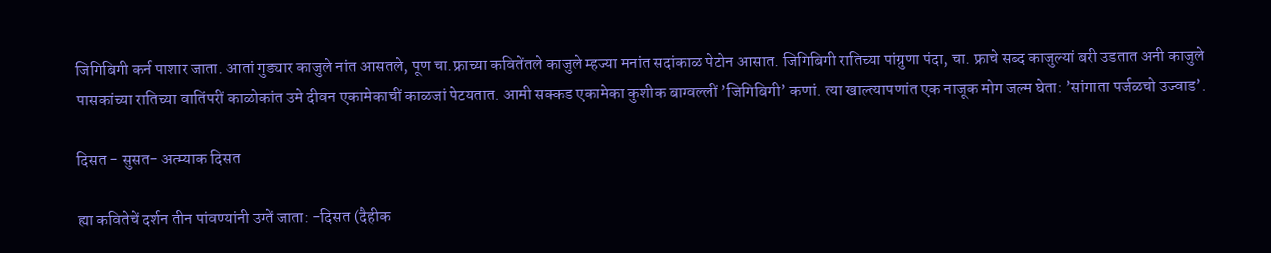जिगिबिगी कर्न पाशार जाता. आतां गुड्यार काजुले नांत आसतले, पूण चा.फ्राच्या कवितेंतले काजुले म्हज्या मनांत सदांकाळ पेटोन आसात. जिगिबिगी रातिच्या पांग्रुणा पंदा, चा. फ्राचे सब्द काजुल्यां बरी उडतात अनी काजुले पासकांच्या रातिच्या वातिंपरीं काळोकांत उमे दीवन एकामेकाचीं काळजां पेटयतात. आमी सक्कड एकामेका कुशीक बाग्वल्लीं ’जिगिबिगी’ कणां. त्या खाल्त्यापणांत एक नाजूक मोग जल्म घेता: ’सांगाता पर्जळचो उज्वाड’.

दिसत - सुसत- अत्म्याक दिसत

ह्या कवितेचें दर्शन तीन पांवण्यांनी उग्तें जाता: -दिसत (दैहीक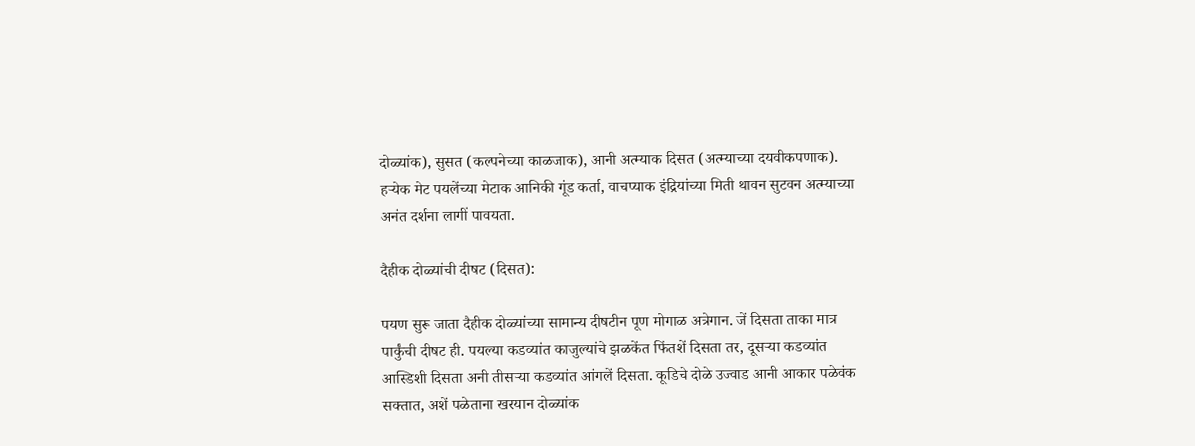दोळ्यांक), सुसत (कल्पनेच्या काळजाक), आनी अत्म्याक दिसत (अत्म्याच्या दयवीक‌पणाक). हऱ्येक मेट पयलेंच्या मेटाक आनिकी गूंड कर्ता, वाचप्याक इंद्रियांच्या मिती थावन सुटवन अत्म्याच्या अनंत दर्शना लागीं पावयता.

दैहीक दोळ्यांची दीषट (दिसत):

पयण सुरू जाता दैहीक दोळ्यांच्या सामान्य दीषटीन पूण मोगाळ अत्रेगान. जें दिसता ताका मात्र पार्कुंची दीषट ही. पयल्या कडव्यांत काजुल्यांचे झळकेंत फिंत‌शें दिसता तर, दूसऱ्या कडव्यांत आस्डिशी दिसता अनी तीसऱ्या कडव्यांत आंगलें दिसता. कूडिचे दोळे उज्वाड आनी आकार पळेवंक सक्तात, अशें पळेताना खर‍यान दोळ्यांक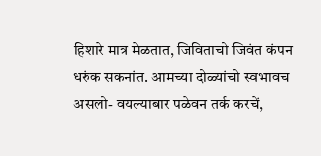हिशारे मात्र मेळतात, जिविताचो जिवंत कंपन धरुंक सकनांत. आमच्या दोळ्यांचो स्वभाव‌च असलो- वयल्याबार पळेवन तर्क कर‍चें,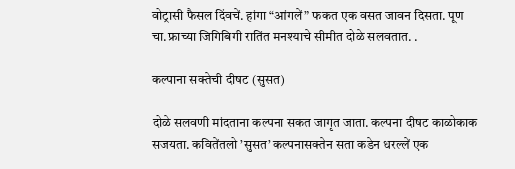वोट्रासी फैसल दिंवचें. हांगा “आंगलें” फकत एक वसत जावन दिसता. पूण चा.फ्राच्या जिगिबिगी रातिंत मनश्याचे सीमीत दोळे सलवतात. .

कल्पाना सक्तेची दीषट (सुसत)

दोळे सलवणी मांदताना कल्पना सकत जागृत जाता. कल्पना दीषट काळोकाक सजयता. कवितेंतलो ’सुसत’ कल्पनासक्तेन सता कडेन धरल्लें एक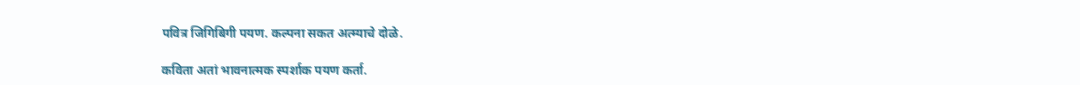पवित्र जिगिबिगी पयण. कल्पना सकत अत्म्याचे दोळे.

कविता अतां भावनात्मक स्पर्शाक पयण कर्ता.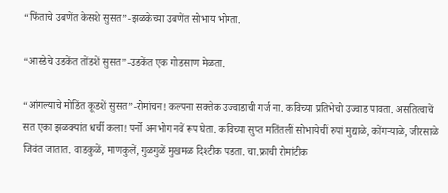“फिंताचे उबणेंत केस‌शे सुसत”-झळकेच्या उबणेंत सोभाय भोग्ता.

“आस्डेचे उडकेंत तोंड‌शें सुसत”-उडकेंत एक गोडसाण मेळता.

“आंगल्याचे मोडिंत कूड‌शें सुसत”-रोमांचन! कल्पना सक्तेक उज्वाडाची गर्ज ना. कविच्या प्रतिभेचो उज्वाड पावता. असतित्वाचें सत एका झळक्यांत धर्ची कला! पर्नो अनभोग नवें रूप घेता. कविच्या सुप्त मतिंतलीं सोभायेचीं रुपां मुद्याळे, कोंगऱ्याळे, जीर‍साळे जिवंत जातात. वाडकुळें, माणकुलें, गुळगुळें मुखमळ दिश्टीक पडता. चा.फ्राची रोमांटीक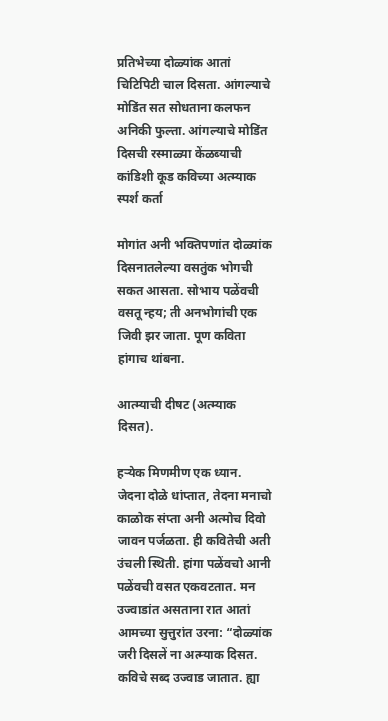प्रतिभेच्या दोळ्यांक आतां चिटिपिटी चाल दिसता. आंगल्याचे मोडिंत सत सोधताना कलफन अनिकी फुल्ता. आंगल्याचे मोडिंत दिसची रस्माळ्या केंळब्याची कांडिशी कूड कविच्या अत्म्याक स्पर्श कर्ता

मोगांत अनी भक्तिपणांत दोळ्यांक दिसनातलेल्या वसतुंक भोगची सकत आसता. सोभाय पळेंवची वसतू न्हय; ती अनभोगांची एक जिवी झर जाता. पूण कविता हांगाच थांबना.

आत्म्याची दीषट (अत्म्याक दिसत).

हऱ्येक मिणमीण एक ध्यान. जेदना दोळे धांप्तात, तेदना मनाचो काळोक संप्ता अनी अत्मोच दिवो जावन पर्जळता. ही कवितेची अती उंचली स्थिती. हांगा पळेंवचो आनी पळेंवची वसत एकवटतात. मन उज्वाडांत असताना रात आतां आमच्या सुत्तुरांत उरना: “दोळ्यांक जरी दिसलें ना अत्म्याक दिसत. कविचे सब्द उज्वाड जातात. ह्या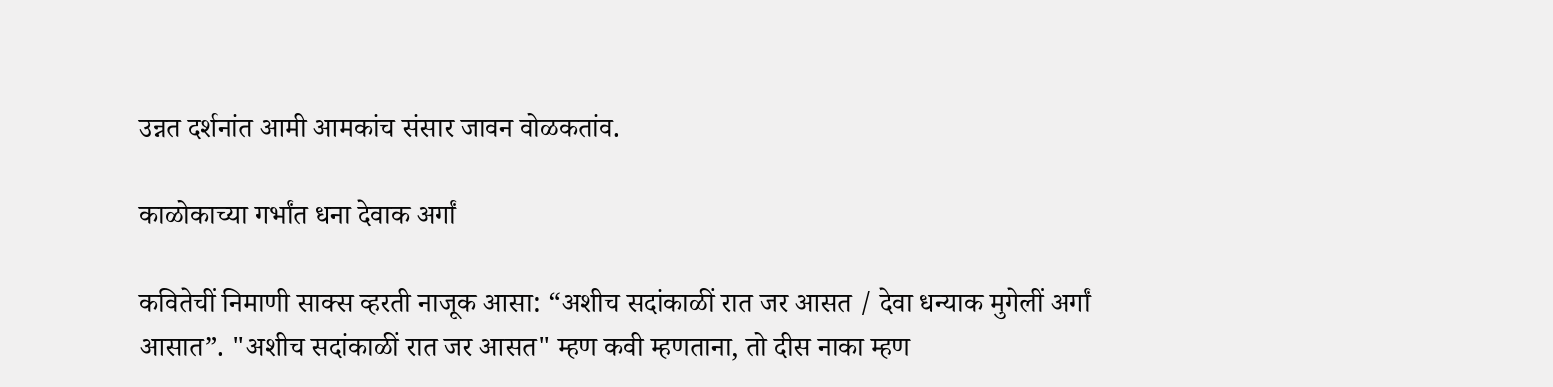उन्नत दर्शनांत आमी आमकांच संसार जावन वोळकतांव.

काळोकाच्या गर्भांत धना देवाक अर्गां

कवितेचीं निमाणी साक्स व्हर‍ती नाजूक आसा: “अशीच सदांकाळीं रात जर आसत / देवा धन्याक मुगेलीं अर्गां आसात”. "अशीच सदांकाळीं रात जर आसत" म्हण कवी म्हणताना, तो दीस नाका म्हण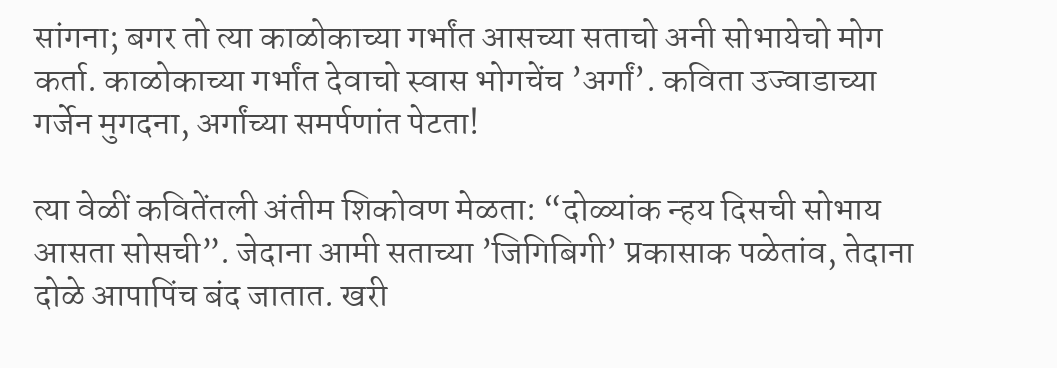सांगना; बगर तो त्या काळोकाच्या गर्भांत आसच्या सताचो अनी सोभायेचो मोग कर्ता. काळोकाच्या गर्भांत देवाचो स्वास भोगचेंच ’अर्गां’. कविता उज्वाडाच्या गर्जेन मुगदना, अर्गांच्या समर्पणांत पेटता!

त्या वेळीं कवितेंतली अंतीम शिकोवण मेळता: “दोळ्यांक न्हय दिसची सोभाय आसता सोसची”. जेदाना आमी सताच्या ’जिगिबिगी’ प्रकासाक पळेतांव, तेदाना दोळे आपापिंच बंद जातात. खरी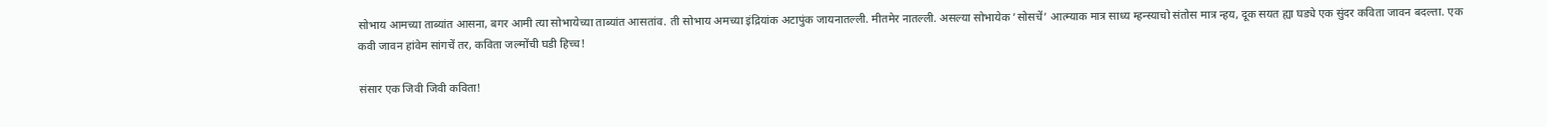सोभाय आमच्या ताब्यांत आसना, बगर आमी त्या सोभायेच्या ताब्यांत आसतांव. ती सोभाय अमच्या इंद्रियांक अटापुंक जायनात‌ल्ली. मीत‌मेर नात‌ल्ली. असल्या सोभायेक ’सोसचें’ आत्म्याक मात्र साध्य म्हन्स्याचो संतोस मात्र न्हय, दूक सयत ह्या घड्ये एक सुंदर कविता जावन बदल्ता. एक कवी जावन हांवेम सांगचें तर, कविता जल्मोंची घडी हिच्च!

संसार एक जिवी जिवी कविता!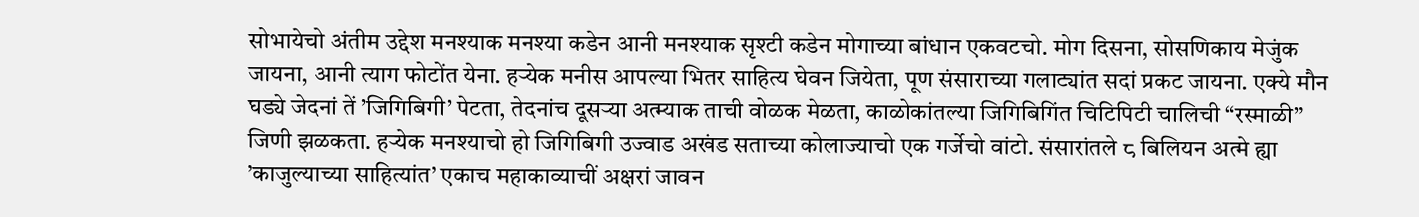सोभायेचो अंतीम उद्देश मनश्याक मनश्या कडेन आनी मनश्याक सृश्टी कडेन मोगाच्या बांधान एकवटचो. मोग दिसना, सोसणिकाय मेजुंक जायना, आनी त्याग फोटोंत येना. हऱ्येक मनीस आपल्या भितर साहित्य घेवन जियेता, पूण संसाराच्या गलाट्यांत सदां प्रकट जायना. एक्ये मौन घड्ये जेदनां तें ’जिगिबिगी’ पेटता, तेदनांच दूसऱ्या अत्म्याक ताची वोळक मेळता, काळोकांतल्या जिगिबिगिंत चिटिपिटी चालिची “रस्माळी” जिणी झळकता. हऱ्येक मनश्याचो हो जिगिबिगी उज्वाड अखंड सताच्या कोलाज्याचो एक गर्जेचो वांटो. संसारांतले ८ बिलियन अत्मे ह्या ’काजुल्याच्या साहित्यांत’ एकाच महाकाव्याचीं अक्षरां जावन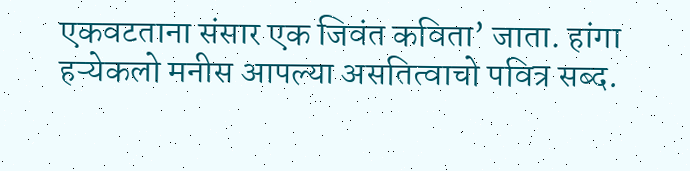एकवटताना संसार एक जिवंत कविता’ जाता. हांगा हऱ्येकलो मनीस आपल्या असतित्वाचो पवित्र सब्द.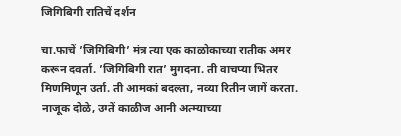जिगिबिगी रातिचें दर्शन

चा.फाचें ’जिगिबिगी’ मंत्र त्या एक काळोकाच्या रातीक अमर करून दवर्ता. ’जिगिबिगी रात’ मुगदना. ती वाचप्या भितर मिणमिणून उर्ता. ती आमकां बदल्ता, नव्या रितीन जागें कर‍ता. नाजूक दोळे, उग्तें काळीज आनी अत्म्याच्या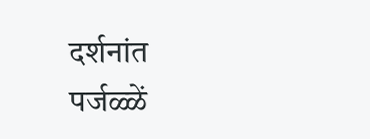दर्शनांत पर्जळ्ळें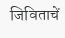जिविताचें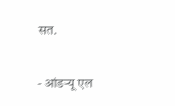सत.

- आंडऱ्यू एल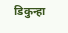डिकुन्हा